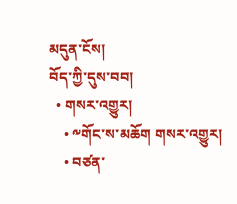མདུན་ངོས།
བོད་ཀྱི་དུས་བབ།
  • གསར་འགྱུར།
    • ༸གོང་ས་མཆོག གསར་འགྱུར།
    • བཙན་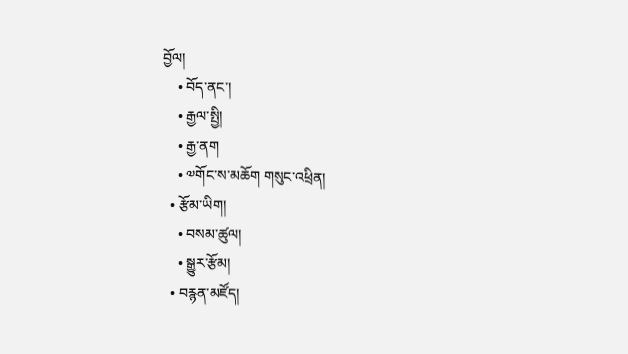བྱོལ།
    • བོད་ནང་།
    • རྒྱལ་སྤྱི།
    • རྒྱ་ནག
    • ༧གོང་ས་མཆོག གསུང་འཕྲིན།
  • རྩོམ་ཡིག།
    • བསམ་ཚུལ།
    • སྒྱུར་རྩོམ།
  • བརྙན་མཛོད།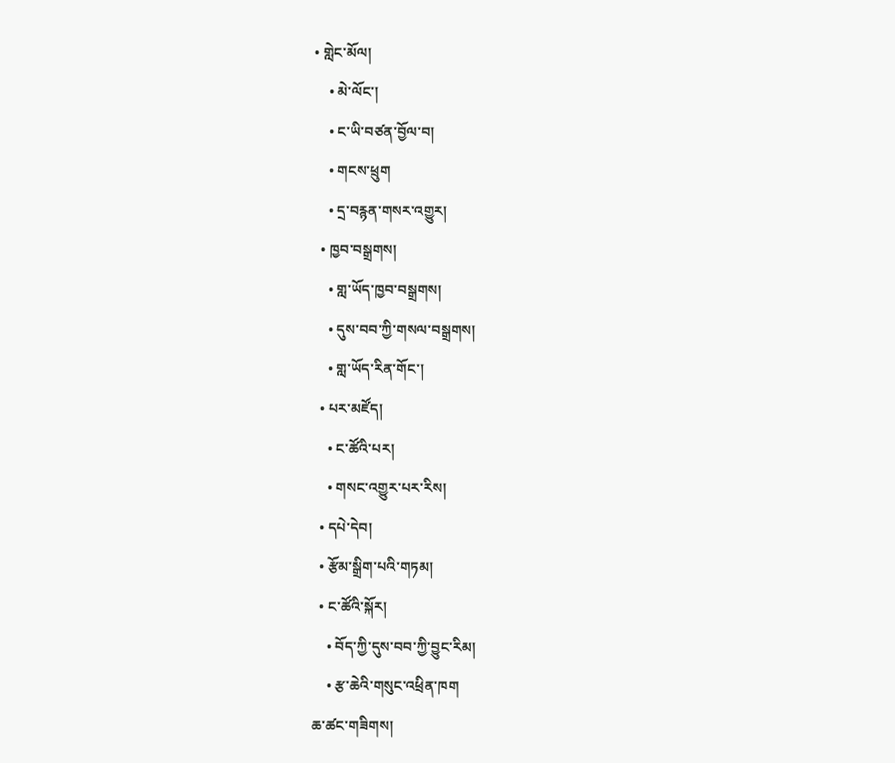• གླེང་མོལ།
    • མེ་ལོང་།
    • ང་ཡི་བཙན་བྱོལ་བ།
    • གངས་ཕྲུག
    • དྲ་བརྙན་གསར་འགྱུར།
  • ཁྱབ་བསྒྲགས།
    • གླ་ཡོད་ཁྱབ་བསྒྲགས།
    • དུས་བབ་ཀྱི་གསལ་བསྒྲགས།
    • གླ་ཡོད་རིན་གོང་།
  • པར་མཛོད།
    • ང་ཚོའི་པར།
    • གསང་འགྱུར་པར་རིས།
  • དཔེ་དེབ།
  • རྩོམ་སྒྲིག་པའི་གཏམ།
  • ང་ཚོའི་སྐོར།
    • བོད་ཀྱི་དུས་བབ་ཀྱི་བྱུང་རིམ།
    • རྩ་ཆེའི་གསུང་འཕྲིན་ཁག
ཆ་ཚང་གཟིགས།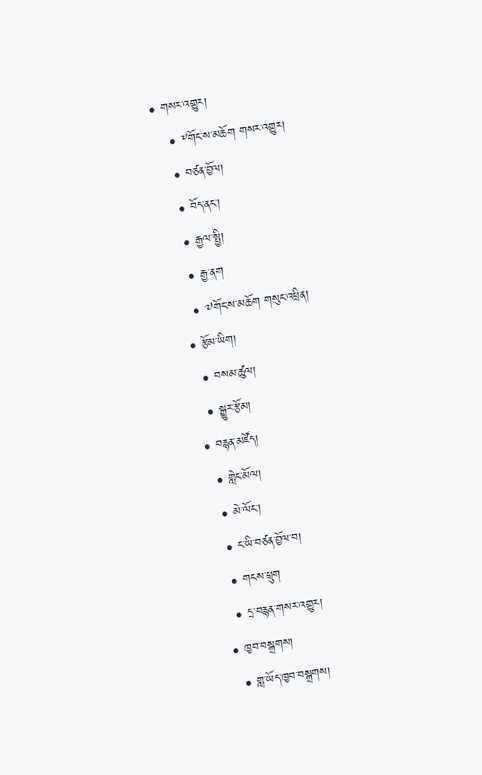• གསར་འགྱུར།
    • ༸གོང་ས་མཆོག གསར་འགྱུར།
    • བཙན་བྱོལ།
    • བོད་ནང་།
    • རྒྱལ་སྤྱི།
    • རྒྱ་ནག
    • ༧གོང་ས་མཆོག གསུང་འཕྲིན།
  • རྩོམ་ཡིག།
    • བསམ་ཚུལ།
    • སྒྱུར་རྩོམ།
  • བརྙན་མཛོད།
    • གླེང་མོལ།
    • མེ་ལོང་།
    • ང་ཡི་བཙན་བྱོལ་བ།
    • གངས་ཕྲུག
    • དྲ་བརྙན་གསར་འགྱུར།
  • ཁྱབ་བསྒྲགས།
    • གླ་ཡོད་ཁྱབ་བསྒྲགས།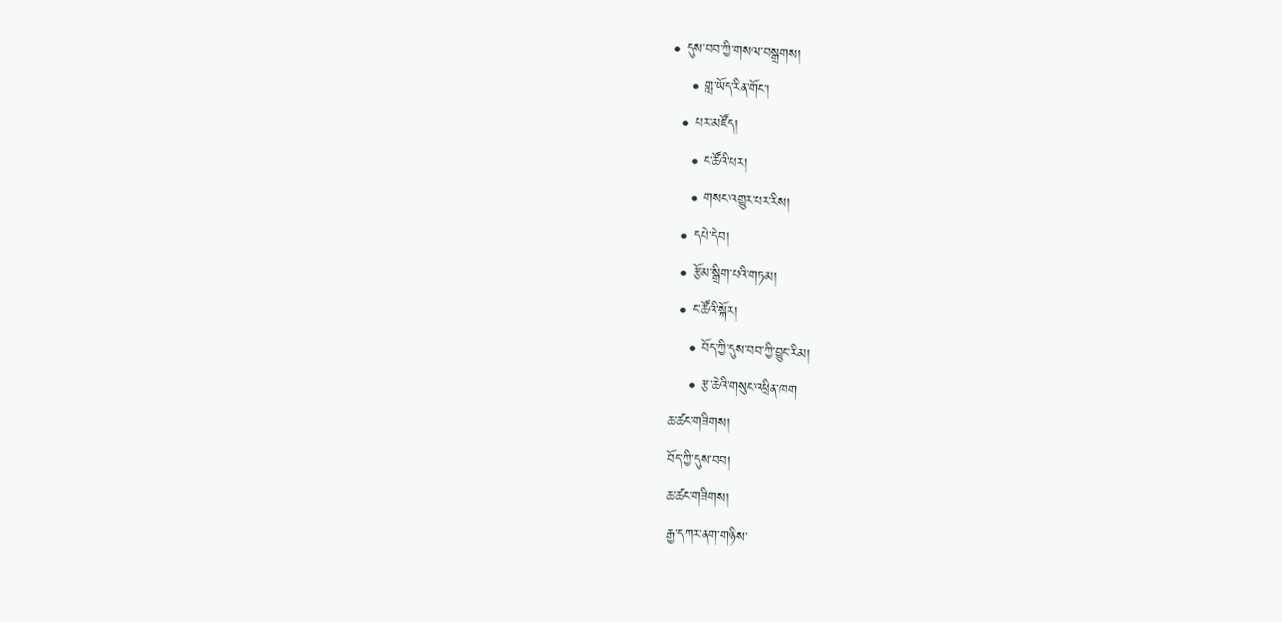• དུས་བབ་ཀྱི་གསལ་བསྒྲགས།
    • གླ་ཡོད་རིན་གོང་།
  • པར་མཛོད།
    • ང་ཚོའི་པར།
    • གསང་འགྱུར་པར་རིས།
  • དཔེ་དེབ།
  • རྩོམ་སྒྲིག་པའི་གཏམ།
  • ང་ཚོའི་སྐོར།
    • བོད་ཀྱི་དུས་བབ་ཀྱི་བྱུང་རིམ།
    • རྩ་ཆེའི་གསུང་འཕྲིན་ཁག
ཆ་ཚང་གཟིགས།
བོད་ཀྱི་དུས་བབ།
ཆ་ཚང་གཟིགས།
རྒྱ་དཀར་ནག་གཉིས་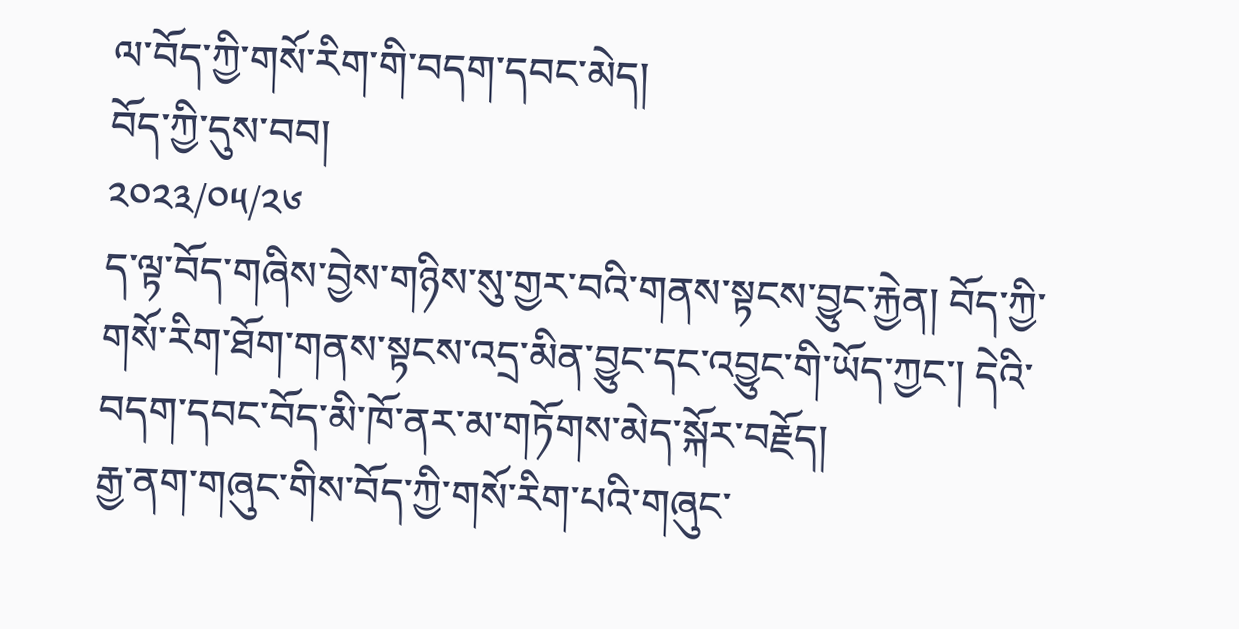ལ་བོད་ཀྱི་གསོ་རིག་གི་བདག་དབང་མེད།
བོད་ཀྱི་དུས་བབ།
༢༠༢༣/༠༥/༢༦
ད་ལྟ་བོད་གཞིས་བྱེས་གཉིས་སུ་གྱར་བའི་གནས་སྟངས་བྱུང་རྐྱེན། བོད་ཀྱི་གསོ་རིག་ཐོག་གནས་སྟངས་འདྲ་མིན་བྱུང་དང་འབྱུང་གི་ཡོད་ཀྱང་། དེའི་བདག་དབང་བོད་མི་ཁོ་ནར་མ་གཏོགས་མེད་སྐོར་བརྗོད།
རྒྱ་ནག་གཞུང་གིས་བོད་ཀྱི་གསོ་རིག་པའི་གཞུང་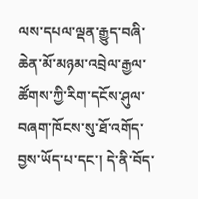ལས་དཔལ་ལྡན་རྒྱུད་བཞི་ཆེན་མོ་མཉམ་འབྲེལ་རྒྱལ་ཚོགས་ཀྱི་རིག་དངོས་ཤུལ་བཞག་ཁོངས་སུ་ཐོ་འགོད་བྱས་ཡོད་པ་དང་། དེ་ནི་བོད་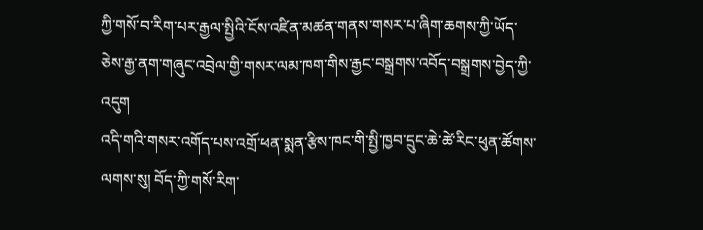ཀྱི་གསོ་བ་རིག་པར་རྒྱལ་སྤྱིའི་ངོས་འཛིན་མཚན་གནས་གསར་པ་ཞིག་ཆགས་ཀྱི་ཡོད་ཅེས་རྒྱ་ནག་གཞུང་འབྲེལ་གྱི་གསར་ལམ་ཁག་གིས་རྒྱང་བསྒྲགས་འབོད་བསྒྲགས་བྱེད་ཀྱི་འདུག
འདི་གའི་གསར་འགོད་པས་འགྲོ་ཕན་སྨན་རྩིས་ཁང་གི་སྤྱི་ཁྱབ་དྲུང་ཆེ་ཚེ་རིང་ཕུན་ཚོགས་ལགས་སུ། བོད་ཀྱི་གསོ་རིག་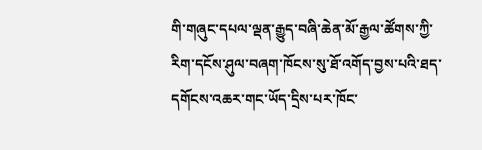གི་གཞུང་དཔལ་ལྡན་རྒྱུད་བཞི་ཆེན་མོ་རྒྱལ་ཚོགས་ཀྱི་རིག་དངོས་ཤུལ་བཞག་ཁོངས་སུ་ཐོ་འགོད་བྱས་པའི་ཐད་དགོངས་འཆར་གང་ཡོད་དྲིས་པར་ཁོང་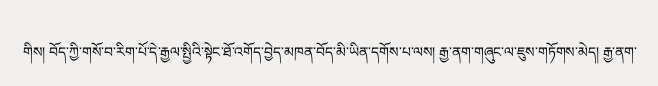གིས། བོད་ཀྱི་གསོ་བ་རིག་པོ་དེ་རྒྱལ་སྤྱིའི་སྟེང་ཐོ་འགོད་བྱེད་མཁན་བོད་མི་ཡིན་དགོས་པ་ལས། རྒྱ་ནག་གཞུང་ལ་ཇུས་གཏོགས་མེད། རྒྱ་ནག་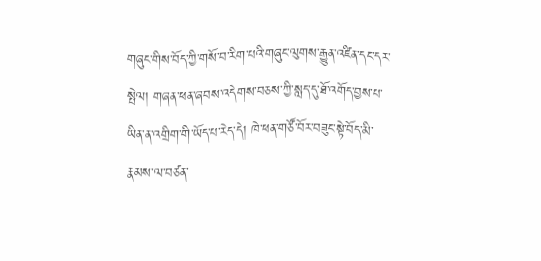གཞུང་གིས་བོད་ཀྱི་གསོ་བ་རིག་པའི་གཞུང་ལུགས་རྒྱུན་འཛིན་དང་དར་སྤེལ། གཞན་ཕན་ཞབས་འདེགས་བཅས་ཀྱི་སླད་དུ་ཐོ་འགོད་བྱས་པ་ཡིན་ན་འགྲིག་གི་ཡོད་པ་རེད་དེ། ཁེ་ཕན་གཙོ་བོར་བཟུང་སྟེ་བོད་མི་རྣམས་ལ་བཙན་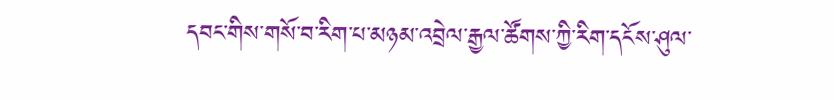དབང་གིས་གསོ་བ་རིག་པ་མཉམ་འབྲེལ་རྒྱལ་ཚོགས་ཀྱི་རིག་དངོས་ཤུལ་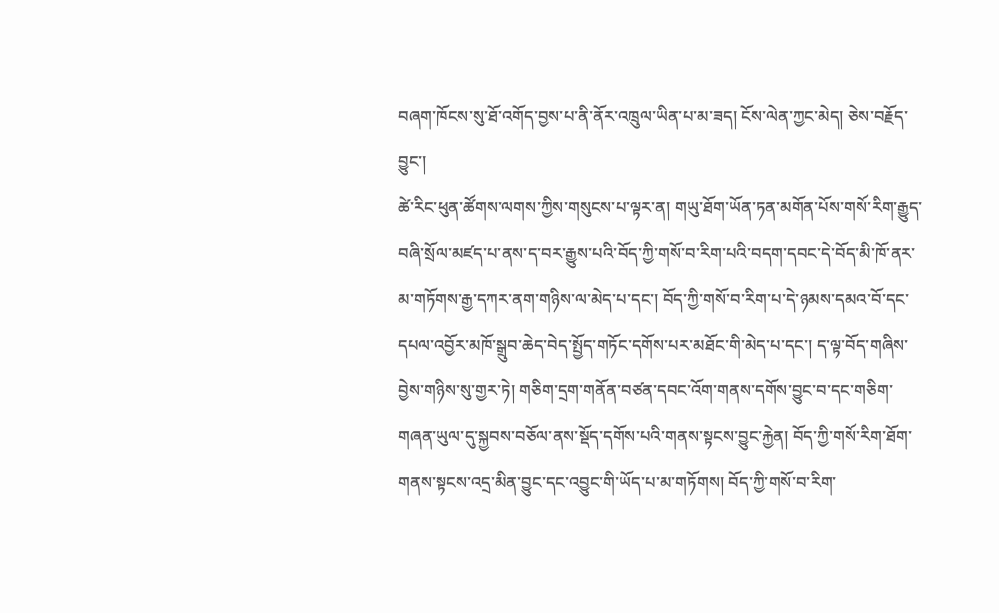བཞག་ཁོངས་སུ་ཐོ་འགོད་བྱས་པ་ནི་ནོར་འཁྲུལ་ཡིན་པ་མ་ཟད། ངོས་ལེན་ཀྱང་མེད། ཅེས་བརྗོད་བྱུང་།
ཚེ་རིང་ཕུན་ཚོགས་ལགས་ཀྱིས་གསུངས་པ་ལྟར་ན། གཡུ་ཐོག་ཡོན་ཏན་མགོན་པོས་གསོ་རིག་རྒྱུད་བཞི་སྲོལ་མཛད་པ་ནས་ད་བར་རྒྱུས་པའི་བོད་ཀྱི་གསོ་བ་རིག་པའི་བདག་དབང་དེ་བོད་མི་ཁོ་ནར་མ་གཏོགས་རྒྱ་དཀར་ནག་གཉིས་ལ་མེད་པ་དང་། བོད་ཀྱི་གསོ་བ་རིག་པ་དེ་ཉམས་དམའ་བོ་དང་དཔལ་འབྱོར་མཁོ་སྒྲུབ་ཆེད་བེད་སྤྱོད་གཏོང་དགོས་པར་མཐོང་གི་མེད་པ་དང་། ད་ལྟ་བོད་གཞིས་བྱེས་གཉིས་སུ་གྱར་ཏེ། གཅིག་དྲག་གནོན་བཙན་དབང་འོག་གནས་དགོས་བྱུང་བ་དང་གཅིག་གཞན་ཡུལ་དུ་སྐྱབས་བཅོལ་ནས་སྡོད་དགོས་པའི་གནས་སྟངས་བྱུང་རྐྱེན། བོད་ཀྱི་གསོ་རིག་ཐོག་གནས་སྟངས་འདྲ་མིན་བྱུང་དང་འབྱུང་གི་ཡོད་པ་མ་གཏོགས། བོད་ཀྱི་གསོ་བ་རིག་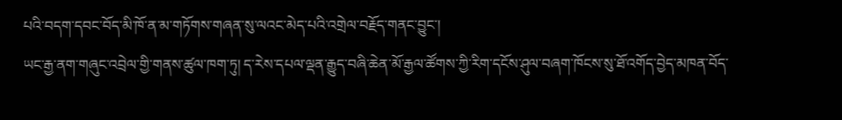པའི་བདག་དབང་བོད་མི་ཁོ་ན་མ་གཏོགས་གཞན་སུ་ལའང་མེད་པའི་འགྲེལ་བརྗོད་གནང་བྱུང་།
ཡང་རྒྱ་ནག་གཞུང་འབྲེལ་གྱི་གནས་ཚུལ་ཁག་ཏུ། ད་རེས་དཔལ་ལྡན་རྒྱུད་བཞི་ཆེན་མོ་རྒྱལ་ཚོགས་ཀྱི་རིག་དངོས་ཤུལ་བཞག་ཁོངས་སུ་ཐོ་འགོད་བྱེད་མཁན་བོད་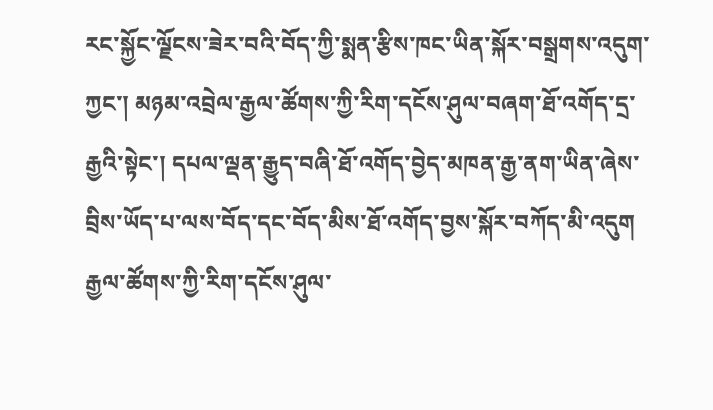རང་སྐྱོང་ལྗོངས་ཟེར་བའི་བོད་ཀྱི་སྨན་རྩིས་ཁང་ཡིན་སྐོར་བསྒྲགས་འདུག་ཀྱང་། མཉམ་འབྲེལ་རྒྱལ་ཚོགས་ཀྱི་རིག་དངོས་ཤུལ་བཞག་ཐོ་འགོད་དྲ་རྒྱའི་སྟེང་། དཔལ་ལྡན་རྒྱུད་བཞི་ཐོ་འགོད་བྱེད་མཁན་རྒྱ་ནག་ཡིན་ཞེས་བྲིས་ཡོད་པ་ལས་བོད་དང་བོད་མིས་ཐོ་འགོད་བྱས་སྐོར་བཀོད་མི་འདུག
རྒྱལ་ཚོགས་ཀྱི་རིག་དངོས་ཤུལ་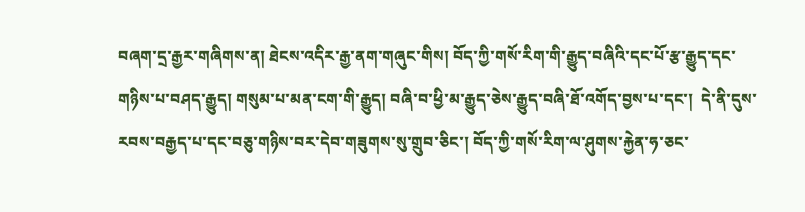བཞག་དྲ་རྒྱར་གཞིགས་ན། ཐེངས་འདིར་རྒྱ་ནག་གཞུང་གིས། བོད་ཀྱི་གསོ་རིག་གི་རྒྱུད་བཞིའི་དང་པོ་རྩ་རྒྱུད་དང་གཉིས་པ་བཤད་རྒྱུད། གསུམ་པ་མན་ངག་གི་རྒྱུད། བཞི་བ་ཕྱི་མ་རྒྱུད་ཅེས་རྒྱུད་བཞི་ཐོ་འགོད་བྱས་པ་དང་།  དེ་ནི་དུས་རབས་བརྒྱད་པ་དང་བཅུ་གཉིས་བར་དེབ་གཟུགས་སུ་གྲུབ་ཅིང་། བོད་ཀྱི་གསོ་རིག་ལ་ཤུགས་རྐྱེན་ཧ་ཅང་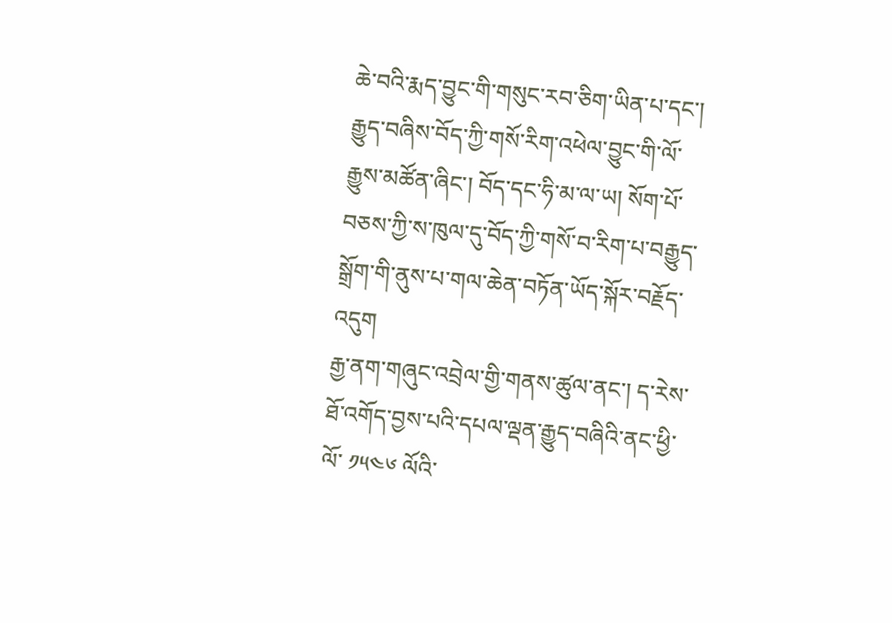ཆེ་བའི་རྨད་བྱུང་གི་གསུང་རབ་ཅིག་ཡིན་པ་དང་།  རྒྱུད་བཞིས་བོད་ཀྱི་གསོ་རིག་འཕེལ་བྱུང་གི་ལོ་རྒྱུས་མཚོན་ཞིང་། བོད་དང་ཧི་མ་ལ་ཡ། སོག་པོ་བཅས་ཀྱི་ས་ཁུལ་དུ་བོད་ཀྱི་གསོ་བ་རིག་པ་བརྒྱུད་སྒྲོག་གི་ནུས་པ་གལ་ཆེན་བཏོན་ཡོད་སྐོར་བརྗོད་འདུག
རྒྱ་ནག་གཞུང་འབྲེལ་གྱི་གནས་ཚུལ་ནང་། ད་རེས་ཐོ་འགོད་བྱས་པའི་དཔལ་ལྡན་རྒྱུད་བཞིའི་ནང་ཕྱི་ལོ་ ༡༥༤༦ ལོའི་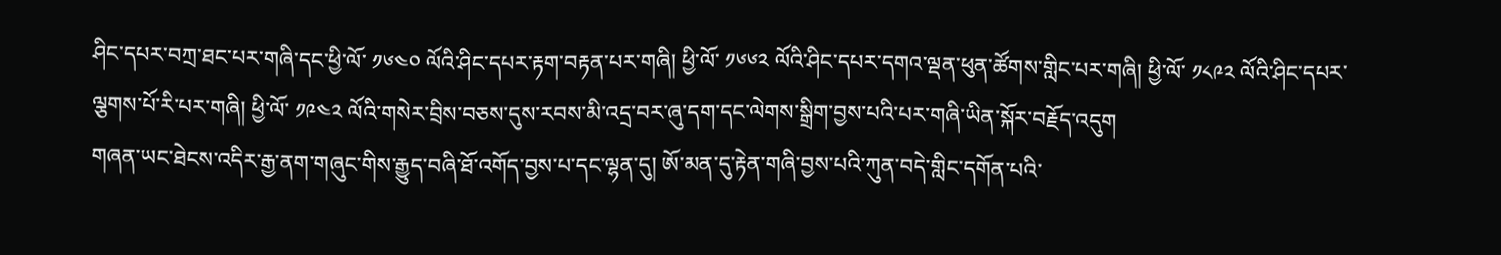ཤིང་དཔར་བཀྲ་ཐང་པར་གཞི་དང་ཕྱི་ལོ་ ༡༦༤༠ ལོའི་ཤིང་དཔར་རྟག་བརྟན་པར་གཞི། ཕྱི་ལོ་ ༡༦༦༢ ལོའི་ཤིང་དཔར་དགའ་ལྡན་ཕུན་ཚོགས་གླིང་པར་གཞི། ཕྱི་ལོ་ ༡༨༩༢ ལོའི་ཤིང་དཔར་ལྕགས་པོ་རི་པར་གཞི། ཕྱི་ལོ་ ༡༩༤༢ ལོའི་གསེར་བྲིས་བཅས་དུས་རབས་མི་འདྲ་བར་ཞུ་དག་དང་ལེགས་སྒྲིག་བྱས་པའི་པར་གཞི་ཡིན་སྐོར་བརྗོད་འདུག
གཞན་ཡང་ཐེངས་འདིར་རྒྱ་ནག་གཞུང་གིས་རྒྱུད་བཞི་ཐོ་འགོད་བྱས་པ་དང་ལྷན་དུ། ཨོ་མན་དུ་རྟེན་གཞི་བྱས་པའི་ཀུན་བདེ་གླིང་དགོན་པའི་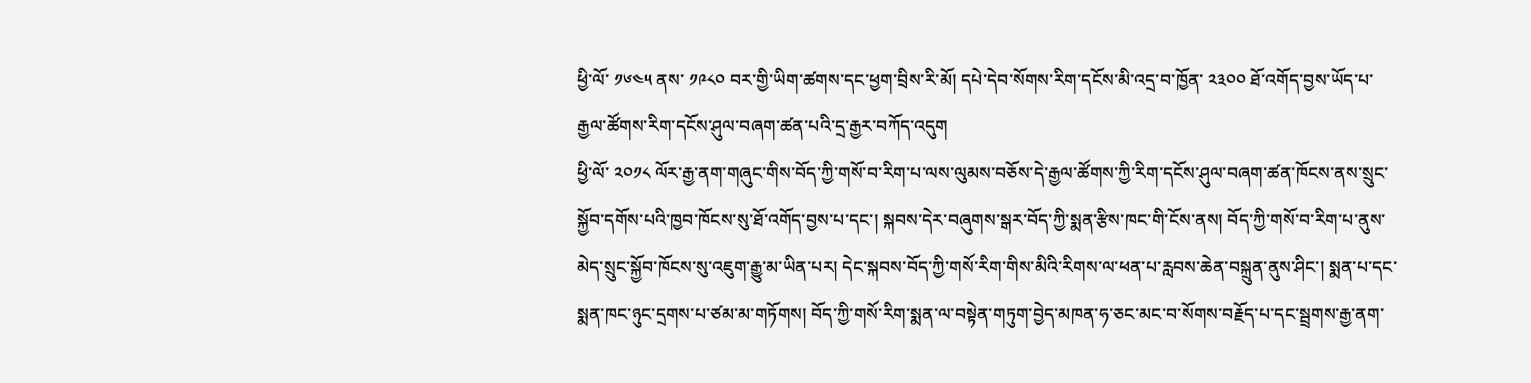ཕྱི་ལོ་ ༡༦༤༥ ནས་ ༡༩༨༠ བར་གྱི་ཡིག་ཚགས་དང་ཕྱག་བྲིས་རི་མོ། དཔེ་དེབ་སོགས་རིག་དངོས་མི་འདྲ་བ་ཁྱོན་ ༢༣༠༠ ཐོ་འགོད་བྱས་ཡོད་པ་རྒྱལ་ཚོགས་རིག་དངོས་ཤུལ་བཞག་ཚན་པའི་དྲ་རྒྱར་བཀོད་འདུག
ཕྱི་ལོ་ ༢༠༡༨ ལོར་རྒྱ་ནག་གཞུང་གིས་བོད་ཀྱི་གསོ་བ་རིག་པ་ལས་ལུམས་བཅོས་དེ་རྒྱལ་ཚོགས་ཀྱི་རིག་དངོས་ཤུལ་བཞག་ཚན་ཁོངས་ནས་སྲུང་སྐྱོབ་དགོས་པའི་ཁྱབ་ཁོངས་སུ་ཐོ་འགོད་བྱས་པ་དང་། སྐབས་དེར་བཞུགས་སྒར་བོད་ཀྱི་སྨན་རྩིས་ཁང་གི་ངོས་ནས། བོད་ཀྱི་གསོ་བ་རིག་པ་ནུས་མེད་སྲུང་སྐྱོབ་ཁོངས་སུ་འཇུག་རྒྱུ་མ་ཡིན་པར། དེང་སྐབས་བོད་ཀྱི་གསོ་རིག་གིས་མིའི་རིགས་ལ་ཕན་པ་རླབས་ཆེན་བསྐྲུན་ནུས་ཤིང་། སྨན་པ་དང་སྨན་ཁང་ཉུང་དྲགས་པ་ཙམ་མ་གཏོགས། བོད་ཀྱི་གསོ་རིག་སྨན་ལ་བསྟེན་གཏུག་བྱེད་མཁན་ཧ་ཅང་མང་བ་སོགས་བརྗོད་པ་དང་སྦྲགས་རྒྱ་ནག་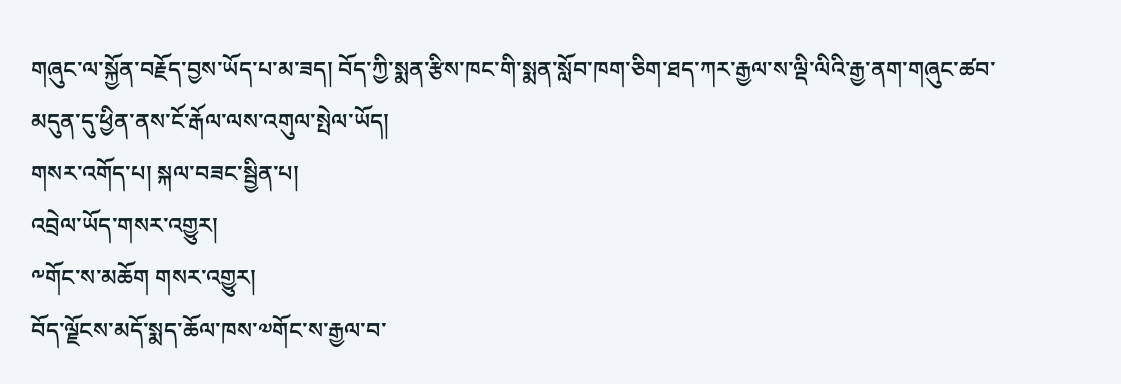གཞུང་ལ་སྐྱོན་བརྗོད་བྱས་ཡོད་པ་མ་ཟད། བོད་ཀྱི་སྨན་རྩིས་ཁང་གི་སྨན་སློབ་ཁག་ཅིག་ཐད་ཀར་རྒྱལ་ས་ལྡི་ལིའི་རྒྱ་ནག་གཞུང་ཚབ་མདུན་དུ་ཕྱིན་ནས་ངོ་རྒོལ་ལས་འགུལ་སྤེལ་ཡོད།
གསར་འགོད་པ། སྐལ་བཟང་སྦྱིན་པ།
འབྲེལ་ཡོད་གསར་འགྱུར།
༸གོང་ས་མཆོག གསར་འགྱུར།
བོད་ལྗོངས་མདོ་སྨད་ཆོལ་ཁས་༧གོང་ས་རྒྱལ་བ་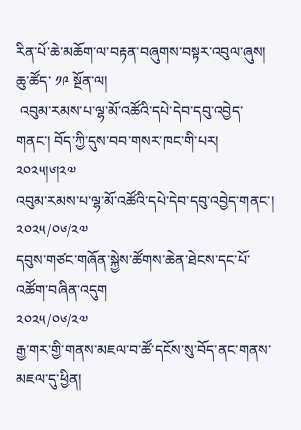རིན་པོ་ཆེ་མཆོག་ལ་བརྟན་བཞུགས་བསྟར་འབུལ་ཞུས།
ཆུ་ཚོད་ ༡༩ སྔོན་ལ།
 འབུམ་རམས་པ་ལྷ་མོ་འཚོའི་དཔེ་དེབ་དབུ་འབྱེད་གནང་། བོད་ཀྱི་དུས་བབ་གསར་ཁང་གི་པར། ༢༠༢༥།༦།༢༧
འབུམ་རམས་པ་ལྷ་མོ་འཚོའི་དཔེ་དེབ་དབུ་འབྱེད་གནང་།
༢༠༢༥/༠༦/༢༧
དབུས་གཙང་གཞོན་སྐྱེས་ཚོགས་ཆེན་ཐེངས་དང་པོ་འཚོག་བཞིན་འདུག
༢༠༢༥/༠༦/༢༧
རྒྱ་གར་གྱི་གནས་མཇལ་བ་ཚོ་དངོས་སུ་བོད་ནང་གནས་མཇལ་དུ་ཕྱིན།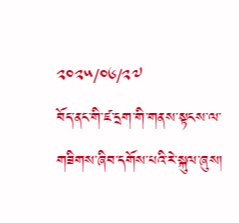༢༠༢༥/༠༦/༢༧
བོད་ནང་གི་ཛ་དྲག་གི་གནས་སྟངས་ལ་གཟིགས་ཞིབ་དགོས་པའི་རེ་སྐུལ་ཞུས།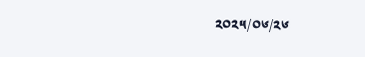༢༠༢༥/༠༦/༢༦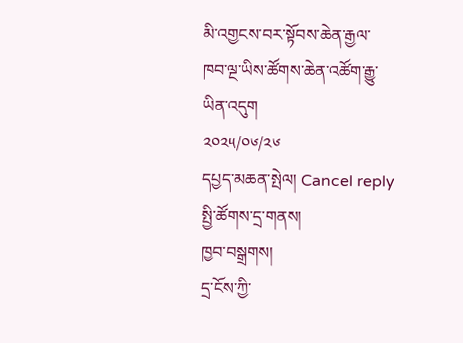མི་འགྱངས་བར་སྟོབས་ཆེན་རྒྱལ་ཁབ་ལྔ་ཡིས་ཚོགས་ཆེན་འཚོག་རྒྱུ་ཡིན་འདུག
༢༠༢༥/༠༦/༢༦
དཔྱད་མཆན་སྤེལ། Cancel reply
སྤྱི་ཚོགས་དྲ་གནས།
ཁྱབ་བསྒྲགས།
དྲ་ངོས་ཀྱི་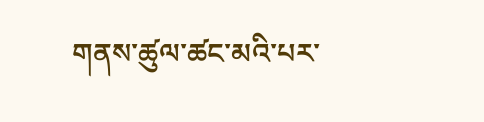གནས་ཚུལ་ཚང་མའི་པར་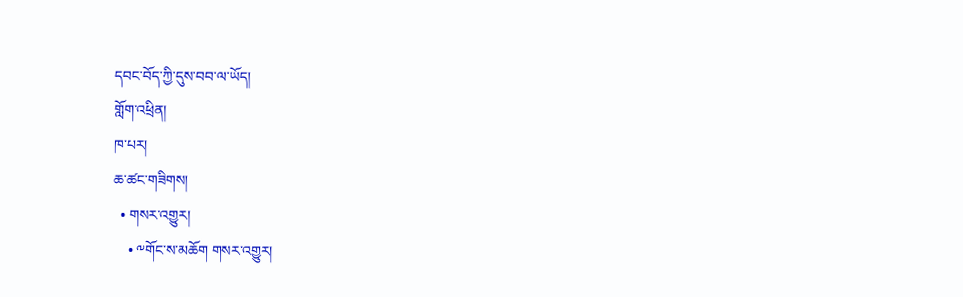དབང་བོད་ཀྱི་དུས་བབ་ལ་ཡོད།
གློག་འཕྲིན།
ཁ་པར།
ཆ་ཚང་གཟིགས།
  • གསར་འགྱུར།
    • ༸གོང་ས་མཆོག གསར་འགྱུར།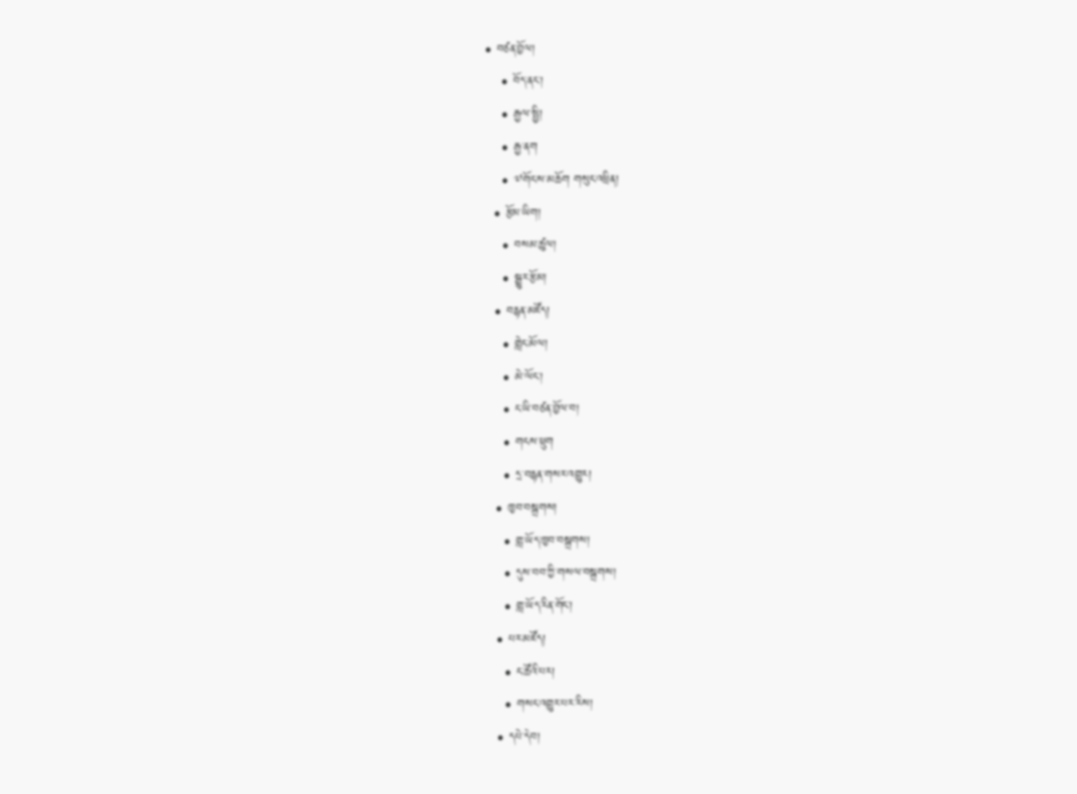• བཙན་བྱོལ།
    • བོད་ནང་།
    • རྒྱལ་སྤྱི།
    • རྒྱ་ནག
    • ༧གོང་ས་མཆོག གསུང་འཕྲིན།
  • རྩོམ་ཡིག།
    • བསམ་ཚུལ།
    • སྒྱུར་རྩོམ།
  • བརྙན་མཛོད།
    • གླེང་མོལ།
    • མེ་ལོང་།
    • ང་ཡི་བཙན་བྱོལ་བ།
    • གངས་ཕྲུག
    • དྲ་བརྙན་གསར་འགྱུར།
  • ཁྱབ་བསྒྲགས།
    • གླ་ཡོད་ཁྱབ་བསྒྲགས།
    • དུས་བབ་ཀྱི་གསལ་བསྒྲགས།
    • གླ་ཡོད་རིན་གོང་།
  • པར་མཛོད།
    • ང་ཚོའི་པར།
    • གསང་འགྱུར་པར་རིས།
  • དཔེ་དེབ།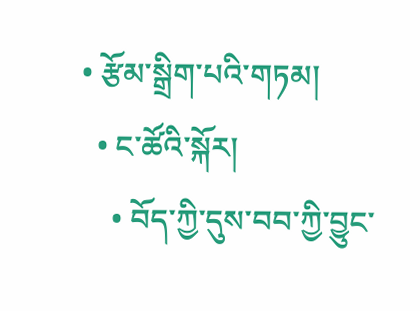• རྩོམ་སྒྲིག་པའི་གཏམ།
  • ང་ཚོའི་སྐོར།
    • བོད་ཀྱི་དུས་བབ་ཀྱི་བྱུང་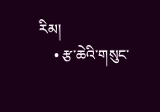རིམ།
    • རྩ་ཆེའི་གསུང་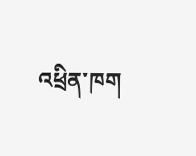འཕྲིན་ཁག